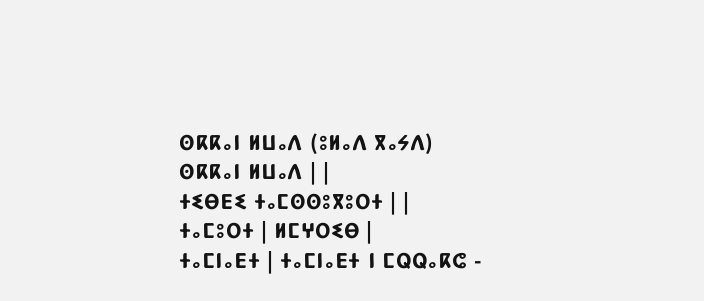ⵙⴽⴽⴰⵏ ⵍⵡⴰⴷ (ⵓⵍⴰⴷ ⴳⴰⵢⴷ)
ⵙⴽⴽⴰⵏ ⵍⵡⴰⴷ | |
ⵜⵉⴱⴹⵉ ⵜⴰⵎⵙⵙⵓⴳⵓⵔⵜ | |
ⵜⴰⵎⵓⵔⵜ | ⵍⵎⵖⵔⵉⴱ |
ⵜⴰⵎⵏⴰⴹⵜ | ⵜⴰⵎⵏⴰⴹⵜ ⵏ ⵎⵕⵕⴰⴽⵛ -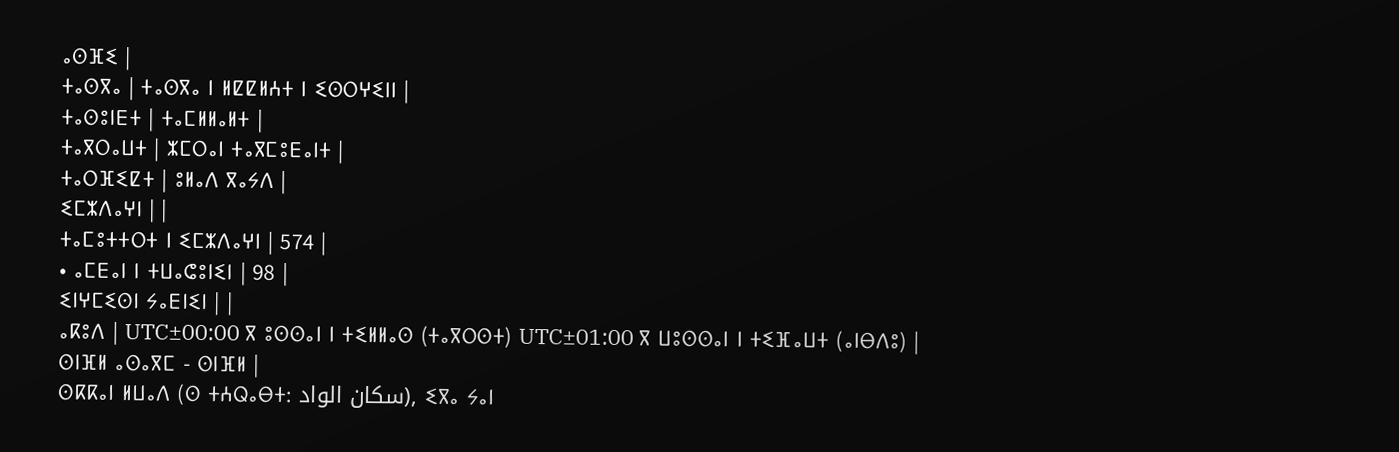ⴰⵙⴼⵉ |
ⵜⴰⵙⴳⴰ | ⵜⴰⵙⴳⴰ ⵏ ⵍⵇⵇⵍⵄⵜ ⵏ ⵉⵙⵔⵖⵉⵏⵏ |
ⵜⴰⵙⵓⵏⴹⵜ | ⵜⴰⵎⵍⵍⴰⵍⵜ |
ⵜⴰⴳⵔⴰⵡⵜ | ⵣⵎⵔⴰⵏ ⵜⴰⴳⵎⵓⴹⴰⵏⵜ |
ⵜⴰⵔⴼⵉⵇⵜ | ⵓⵍⴰⴷ ⴳⴰⵢⴷ |
ⵉⵎⵣⴷⴰⵖⵏ | |
ⵜⴰⵎⵓⵜⵜⵔⵜ ⵏ ⵉⵎⵣⴷⴰⵖⵏ | 574 |
• ⴰⵎⴹⴰⵏ ⵏ ⵜⵡⴰⵛⵓⵏⵉⵏ | 98 |
ⵉⵏⵖⵎⵉⵙⵏ ⵢⴰⴹⵏⵉⵏ | |
ⴰⴽⵓⴷ | UTC±00:00 ⴳ ⵓⵙⵙⴰⵏ ⵏ ⵜⵉⵍⵍⴰⵙ (ⵜⴰⴳⵔⵙⵜ) UTC±01:00 ⴳ ⵡⵓⵙⵙⴰⵏ ⵏ ⵜⵉⴼⴰⵡⵜ (ⴰⵏⴱⴷⵓ) |
ⵙⵏⴼⵍ ⴰⵙⴰⴳⵎ - ⵙⵏⴼⵍ |
ⵙⴽⴽⴰⵏ ⵍⵡⴰⴷ (ⵙ ⵜⵄⵕⴰⴱⵜ: سكان الواد), ⵉⴳⴰ ⵢⴰⵏ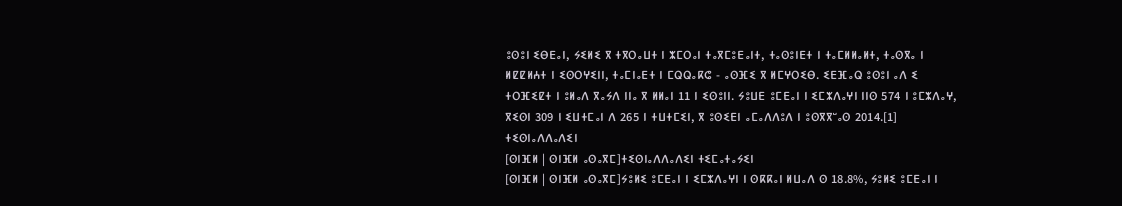ⵓⵙⵓⵏ ⵉⴱⴹⴰⵏ, ⵢⵉⵍⵉ ⴳ ⵜⴳⵔⴰⵡⵜ ⵏ ⵣⵎⵔⴰⵏ ⵜⴰⴳⵎⵓⴹⴰⵏⵜ, ⵜⴰⵙⵓⵏⴹⵜ ⵏ ⵜⴰⵎⵍⵍⴰⵍⵜ, ⵜⴰⵙⴳⴰ ⵏ ⵍⵇⵇⵍⵄⵜ ⵏ ⵉⵙⵔⵖⵉⵏⵏ, ⵜⴰⵎⵏⴰⴹⵜ ⵏ ⵎⵕⵕⴰⴽⵛ - ⴰⵙⴼⵉ ⴳ ⵍⵎⵖⵔⵉⴱ. ⵉⴹⴼⴰⵕ ⵓⵙⵓⵏ ⴰⴷ ⵉ ⵜⵔⴼⵉⵇⵜ ⵏ ⵓⵍⴰⴷ ⴳⴰⵢⴷ ⵏⵏⴰ ⴳ ⵍⵍⴰⵏ 11 ⵏ ⵉⵙⵓⵏⵏ. ⵢⵓⵡⴹ ⵓⵎⴹⴰⵏ ⵏ ⵉⵎⵣⴷⴰⵖⵏ ⵏⵏⵙ 574 ⵏ ⵓⵎⵣⴷⴰⵖ, ⴳⵉⵙⵏ 309 ⵏ ⵉⵡⵜⵎⴰⵏ ⴷ 265 ⵏ ⵜⵡⵜⵎⵉⵏ, ⴳ ⵓⵙⵉⴹⵏ ⴰⵎⴰⴷⴷⵓⴷ ⵏ ⵓⵙⴳⴳⵯⴰⵙ 2014.[1]
ⵜⵉⵙⵏⴰⴷⴷⴰⴷⵉⵏ
[ⵙⵏⴼⵍ | ⵙⵏⴼⵍ ⴰⵙⴰⴳⵎ]ⵜⵉⵙⵏⴰⴷⴷⴰⴷⵉⵏ ⵜⵉⵎⴰⵜⴰⵢⵉⵏ
[ⵙⵏⴼⵍ | ⵙⵏⴼⵍ ⴰⵙⴰⴳⵎ]ⵢⵓⵍⵉ ⵓⵎⴹⴰⵏ ⵏ ⵉⵎⵣⴷⴰⵖⵏ ⵏ ⵙⴽⴽⴰⵏ ⵍⵡⴰⴷ ⵙ 18.8%, ⵢⵓⵍⵉ ⵓⵎⴹⴰⵏ ⵏ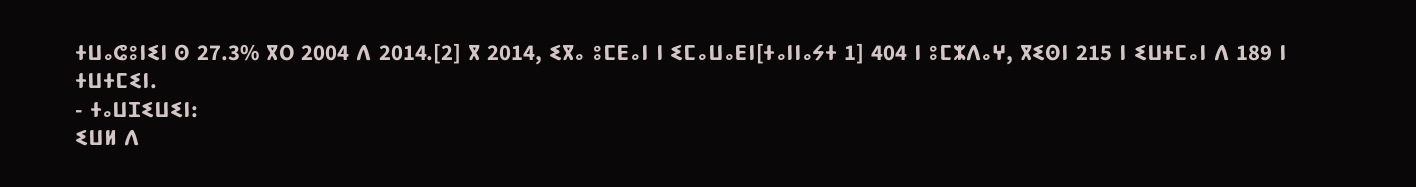ⵜⵡⴰⵛⵓⵏⵉⵏ ⵙ 27.3% ⴳⵔ 2004 ⴷ 2014.[2] ⴳ 2014, ⵉⴳⴰ ⵓⵎⴹⴰⵏ ⵏ ⵉⵎⴰⵡⴰⴹⵏ[ⵜⴰⵏⵏⴰⵢⵜ 1] 404 ⵏ ⵓⵎⵣⴷⴰⵖ, ⴳⵉⵙⵏ 215 ⵏ ⵉⵡⵜⵎⴰⵏ ⴷ 189 ⵏ ⵜⵡⵜⵎⵉⵏ.
- ⵜⴰⵡⵊⵉⵡⵉⵏ:
ⵉⵡⵍ ⴷ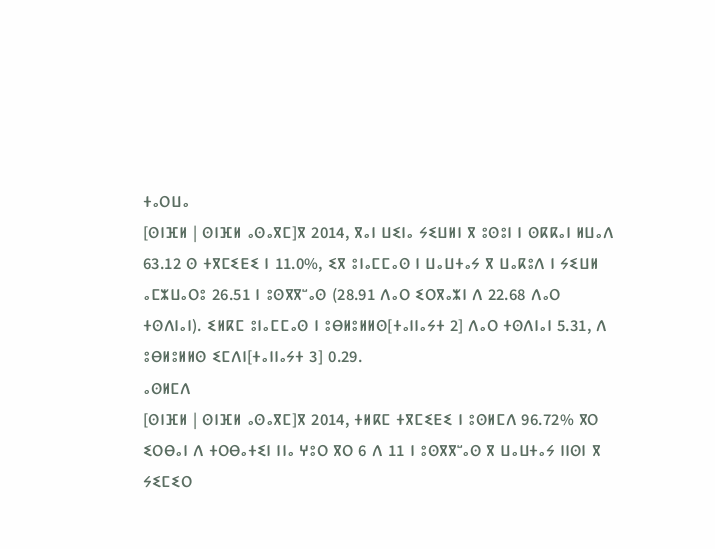ⵜⴰⵔⵡⴰ
[ⵙⵏⴼⵍ | ⵙⵏⴼⵍ ⴰⵙⴰⴳⵎ]ⴳ 2014, ⴳⴰⵏ ⵡⵉⵏⴰ ⵢⵉⵡⵍⵏ ⴳ ⵓⵙⵓⵏ ⵏ ⵙⴽⴽⴰⵏ ⵍⵡⴰⴷ 63.12 ⵙ ⵜⴳⵎⵉⴹⵉ ⵏ 11.0%, ⵉⴳ ⵓⵏⴰⵎⵎⴰⵙ ⵏ ⵡⴰⵡⵜⴰⵢ ⴳ ⵡⴰⴽⵓⴷ ⵏ ⵢⵉⵡⵍ ⴰⵎⵣⵡⴰⵔⵓ 26.51 ⵏ ⵓⵙⴳⴳⵯⴰⵙ (28.91 ⴷⴰⵔ ⵉⵔⴳⴰⵣⵏ ⴷ 22.68 ⴷⴰⵔ ⵜⵙⴷⵏⴰⵏ). ⵉⵍⴽⵎ ⵓⵏⴰⵎⵎⴰⵙ ⵏ ⵓⴱⵍⵓⵍⵍⵙ[ⵜⴰⵏⵏⴰⵢⵜ 2] ⴷⴰⵔ ⵜⵙⴷⵏⴰⵏ 5.31, ⴷ ⵓⴱⵍⵓⵍⵍⵙ ⵉⵎⴷⵏ[ⵜⴰⵏⵏⴰⵢⵜ 3] 0.29.
ⴰⵙⵍⵎⴷ
[ⵙⵏⴼⵍ | ⵙⵏⴼⵍ ⴰⵙⴰⴳⵎ]ⴳ 2014, ⵜⵍⴽⵎ ⵜⴳⵎⵉⴹⵉ ⵏ ⵓⵙⵍⵎⴷ 96.72% ⴳⵔ ⵉⵔⴱⴰⵏ ⴷ ⵜⵔⴱⴰⵜⵉⵏ ⵏⵏⴰ ⵖⵓⵔ ⴳⵔ 6 ⴷ 11 ⵏ ⵓⵙⴳⴳⵯⴰⵙ ⴳ ⵡⴰⵡⵜⴰⵢ ⵏⵏⵙⵏ ⴳ ⵢⵉⵎⵉⵔ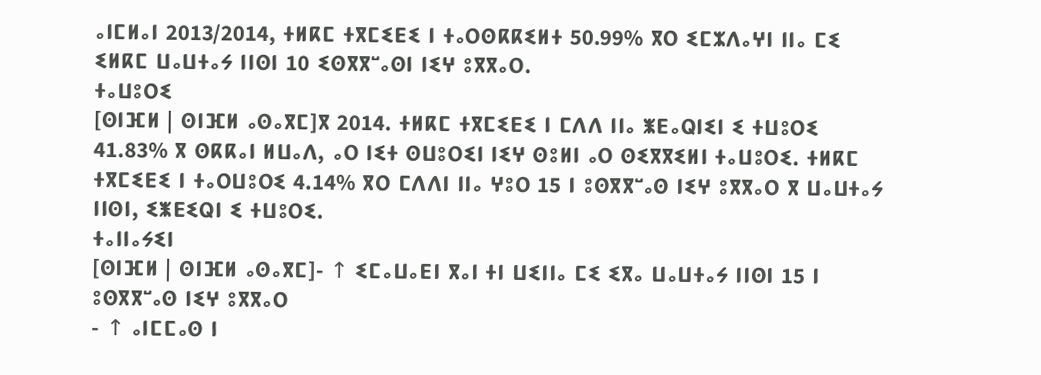ⴰⵏⵎⵍⴰⵏ 2013/2014, ⵜⵍⴽⵎ ⵜⴳⵎⵉⴹⵉ ⵏ ⵜⴰⵔⵙⴽⴽⵉⵍⵜ 50.99% ⴳⵔ ⵉⵎⵣⴷⴰⵖⵏ ⵏⵏⴰ ⵎⵉ ⵉⵍⴽⵎ ⵡⴰⵡⵜⴰⵢ ⵏⵏⵙⵏ 10 ⵉⵙⴳⴳⵯⴰⵙⵏ ⵏⵉⵖ ⵓⴳⴳⴰⵔ.
ⵜⴰⵡⵓⵔⵉ
[ⵙⵏⴼⵍ | ⵙⵏⴼⵍ ⴰⵙⴰⴳⵎ]ⴳ 2014. ⵜⵍⴽⵎ ⵜⴳⵎⵉⴹⵉ ⵏ ⵎⴷⴷ ⵏⵏⴰ ⵥⴹⴰⵕⵏⵉⵏ ⵉ ⵜⵡⵓⵔⵉ 41.83% ⴳ ⵙⴽⴽⴰⵏ ⵍⵡⴰⴷ, ⴰⵔ ⵏⵉⵜ ⵙⵡⵓⵔⵉⵏ ⵏⵉⵖ ⵙⵓⵍⵏ ⴰⵔ ⵙⵉⴳⴳⵉⵍⵏ ⵜⴰⵡⵓⵔⵉ. ⵜⵍⴽⵎ ⵜⴳⵎⵉⴹⵉ ⵏ ⵜⴰⵔⵡⵓⵔⵉ 4.14% ⴳⵔ ⵎⴷⴷⵏ ⵏⵏⴰ ⵖⵓⵔ 15 ⵏ ⵓⵙⴳⴳⵯⴰⵙ ⵏⵉⵖ ⵓⴳⴳⴰⵔ ⴳ ⵡⴰⵡⵜⴰⵢ ⵏⵏⵙⵏ, ⵉⵥⴹⵉⵕⵏ ⵉ ⵜⵡⵓⵔⵉ.
ⵜⴰⵏⵏⴰⵢⵉⵏ
[ⵙⵏⴼⵍ | ⵙⵏⴼⵍ ⴰⵙⴰⴳⵎ]- ↑ ⵉⵎⴰⵡⴰⴹⵏ ⴳⴰⵏ ⵜⵏ ⵡⵉⵏⵏⴰ ⵎⵉ ⵉⴳⴰ ⵡⴰⵡⵜⴰⵢ ⵏⵏⵙⵏ 15 ⵏ ⵓⵙⴳⴳⵯⴰⵙ ⵏⵉⵖ ⵓⴳⴳⴰⵔ
- ↑ ⴰⵏⵎⵎⴰⵙ ⵏ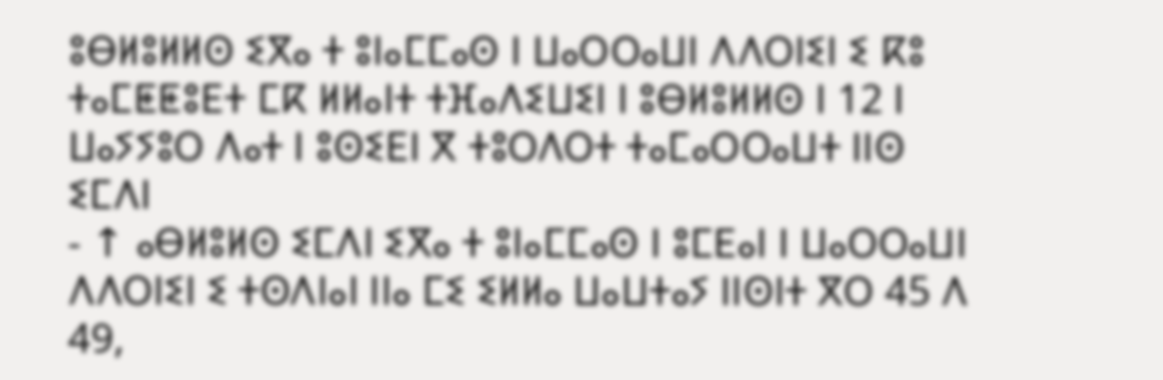ⵓⴱⵍⵓⵍⵍⵙ ⵉⴳⴰ ⵜ ⵓⵏⴰⵎⵎⴰⵙ ⵏ ⵡⴰⵔⵔⴰⵡⵏ ⴷⴷⵔⵏⵉⵏ ⵉ ⴽⵓ ⵜⴰⵎⵟⵟⵓⴹⵜ ⵎⴽ ⵍⵍⴰⵏⵜ ⵜⴼⴰⴷⵉⵡⵉⵏ ⵏ ⵓⴱⵍⵓⵍⵍⵙ ⵏ 12 ⵏ ⵡⴰⵢⵢⵓⵔ ⴷⴰⵜ ⵏ ⵓⵙⵉⴹⵏ ⴳ ⵜⵓⵔⴷⵔⵜ ⵜⴰⵎⴰⵔⵔⴰⵡⵜ ⵏⵏⵙ ⵉⵎⴷⵏ
- ↑ ⴰⴱⵍⵓⵍⵙ ⵉⵎⴷⵏ ⵉⴳⴰ ⵜ ⵓⵏⴰⵎⵎⴰⵙ ⵏ ⵓⵎⴹⴰⵏ ⵏ ⵡⴰⵔⵔⴰⵡⵏ ⴷⴷⵔⵏⵉⵏ ⵉ ⵜⵙⴷⵏⴰⵏ ⵏⵏⴰ ⵎⵉ ⵉⵍⵍⴰ ⵡⴰⵡⵜⴰⵢ ⵏⵏⵙⵏⵜ ⴳⵔ 45 ⴷ 49,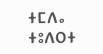ⵜⵎⴷⴰ ⵜⵓⴷⵔⵜ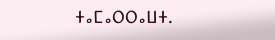ⵜⴰⵎⴰⵔⵔⴰⵡⵜ.